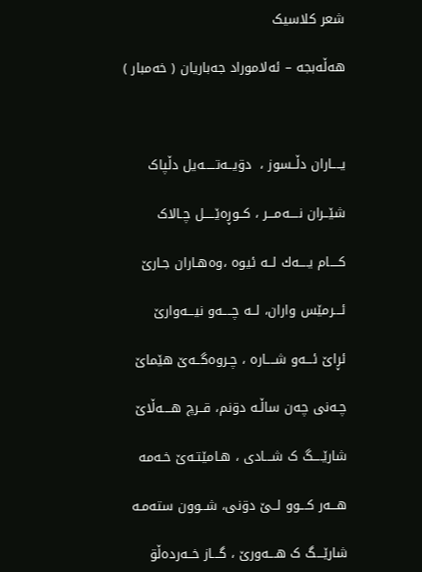شعر کلاسیک

هەڵەبجە – ئەلاموراد جەباریان ( خەمبار )



یــــاران دڵــسوز ،  دۊیــه‌تـــــه‌یل دڵپاک

شێــران نــــه‌مـــر ، كــوڕه‌ێـــــل چـالاک

كــــام یــــه‌ك لــه‌ ئیوه‌ ،وه‌هـاران جـارێ

ئـــرمێس واران، لــه‌ چــــه‌و نیـــه‌وارێ

ئڕاێ ئـــه‌و شــــاره‌ ، چـروه‌گــه‌ێ هێماێ

چـه‌نی چه‌‌‌ن ساڵـه‌ دۊنم، قــرچ هــــه‌ڵاێ

شارێــــگ ک شـــادی ، هـامێتـه‌ێ خـه‌مه

هـــه‌ر كـــوو لــێ دۊنی، شــوون سته‌مـه‌

شارێـــگ ک هـــه‌ورێ ، گـــاز خــه‌رده‌ڵۊ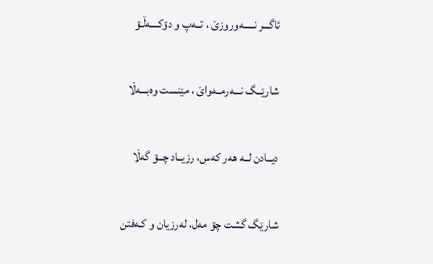ئاگـــر نـــــه‌وروزێ ، تــه‌پ و دۊكــــه‌‌ڵـۊ

شارێــگ نـــه‌رمــه‌واێ ، مێنست وه‌بـــه‌ڵا

دیــادن لــه‌ هه‌ر كه‌س، رزیــاد چــۊ گه‌ڵا

شارێگ گشت چۊ مه‌ل، له‌رزیان و كـه‌فتن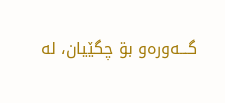گـــه‌وره‌و بۊ چگێیان، له‌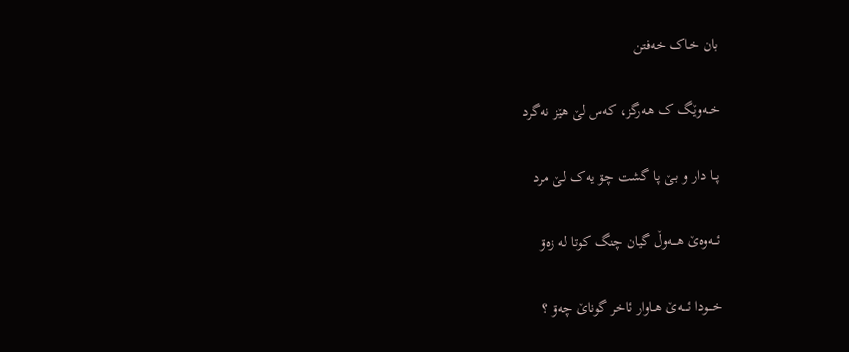بان خـاک خه‌فتن

خــه‌وێگ ک هـه‌رگز، كه‌س لێ هێز نه‌گرد

پــا دار و بـێ پا گشت چۊ یه‌ک لـێ مرد

ئـــه‌وه‌ێ هـــه‌وڵ گیان چنگ كوتا له‌ زه‌ۊ

خـــودا ئــــه‌ێ هــاوار ئاخر گوناێ چه‌ۊ ؟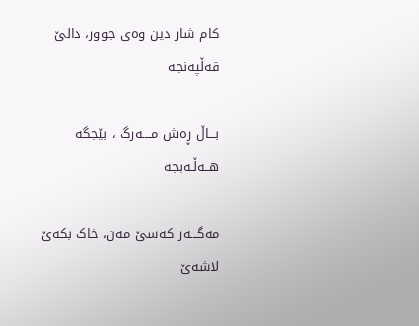كام شار دین وه‌ی جوور، دالێ قه‌ڵپه‌نجه‌

بـــاڵ ڕه‌ش مــــه‌رگ ، بێجگه‌ هــه‌ڵـه‌بجه

مه‌گـــه‌ر كه‌سێ مه‌‌ن، خاک بكه‌ێ لاشه‌ێ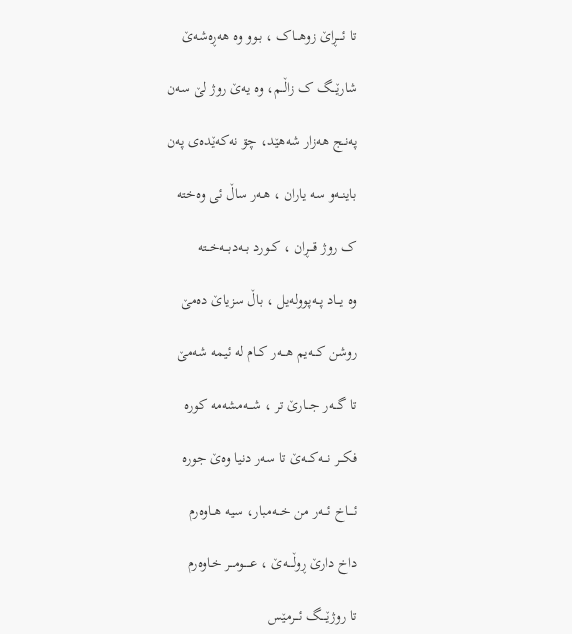تا ئــــڕاێ زوهـــاک ، بـوو وه‌ هه‌ڕه‌شه‌ێ

شارێـــگ ک زاڵــم، وه‌ یه‌ێ روژ لێ سه‌ن

په‌نــج هه‌زار شه‌هێد، چۊ نه‌كه‌ێده‌ی په‌ن

باینــه‌و سه‌ یاران ، هـه‌ر ساڵ ئی وه‌خته‌

ک روژ قــــڕان ، كــورد بــه‌دبـــه‌خــته‌

وه‌ یـــاد پــه‌پووله‌یل ، باڵ سزیاێ ده‌مێ

روشن كـــه‌یم هـــه‌ر كــام له‌ ئیمه‌ شه‌مێ

تا گـــه‌ر جـــارێ تر ، شـــه‌مشه‌مه‌ كوره‌

فكـــر نـــه‌‌كـــه‌ێ تا سه‌ر دنیا وه‌ێ جوره‌

ئــــاخ ئـــه‌ر من خـــه‌مبار، سیه‌ هــاوه‌رم

داخ دارێ ڕوڵــــه‌ێ ، عـــــومـــر خـاوه‌رم

تا روژێــــگ ئـــرمێس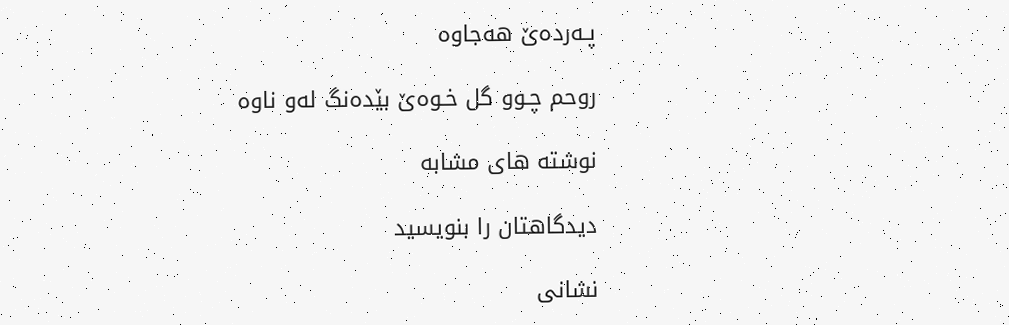پـه‌رده‌ێ هه‌جاوه‌

روحم چـوو گل خـوه‌ێ بێده‌‌نگ له‌و ناوه‌

نوشته های مشابه

دیدگاهتان را بنویسید

نشانی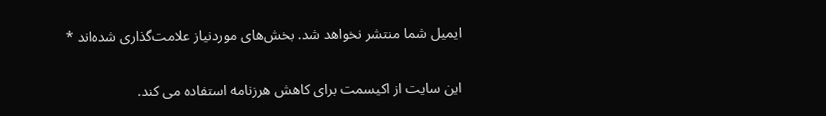ایمیل شما منتشر نخواهد شد. بخش‌های موردنیاز علامت‌گذاری شده‌اند *

این سایت از اکیسمت برای کاهش هرزنامه استفاده می کند.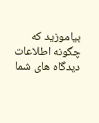بیاموزید که چگونه اطلاعات دیدگاه های شما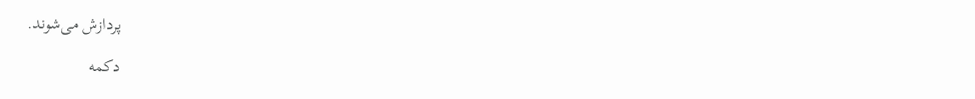پردازش می‌شوند.

دکمه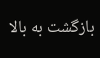بازگشت به بالا